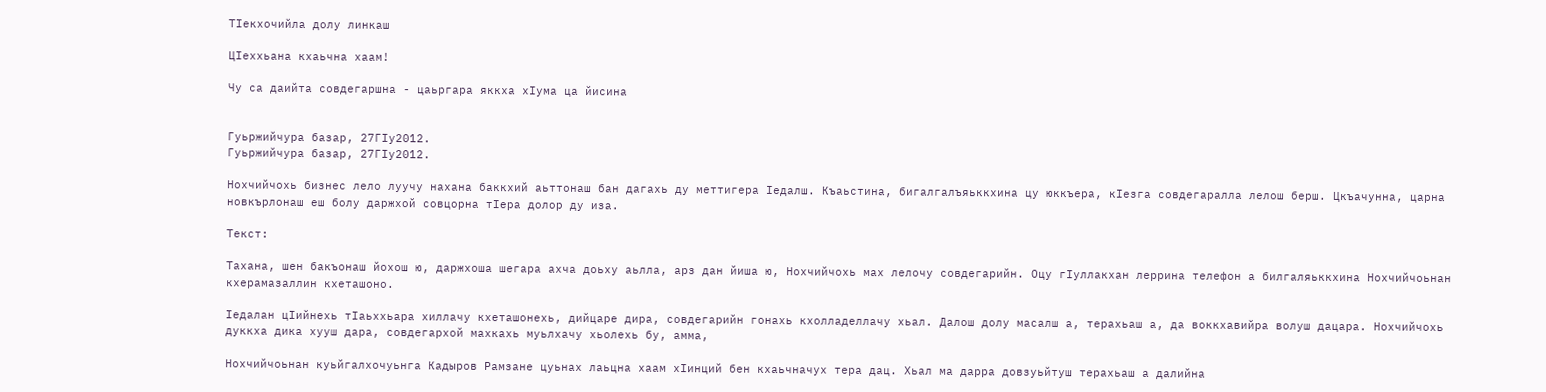ТIекхочийла долу линкаш

ЦIеххьана кхаьчна хаам!

Чу са даийта совдегаршна - цаьргара яккха хIума ца йисина


Гуьржийчура базар, 27ГIу2012.
Гуьржийчура базар, 27ГIу2012.

Нохчийчохь бизнес лело луучу нахана баккхий аьттонаш бан дагахь ду меттигера Iедалш. Къаьстина, бигалгалъяьккхина цу юккъера, кIезга совдегаралла лелош берш. Цкъачунна, царна новкърлонаш еш болу даржхой совцорна тIера долор ду иза.

Текст:

Тахана, шен бакъонаш йохош ю, даржхоша шегара ахча доьху аьлла, арз дан йиша ю, Нохчийчохь мах лелочу совдегарийн. Оцу гIуллакхан леррина телефон а билгаляьккхина Нохчийчоьнан кхерамазаллин кхеташоно.

Iедалан цIийнехь тIаьххьара хиллачу кхеташонехь, дийцаре дира, совдегарийн гонахь кхолладеллачу хьал. Далош долу масалш а, терахьаш а, да воккхавийра волуш дацара. Нохчийчохь дуккха дика хууш дара, совдегархой махкахь муьлхачу хьолехь бу, амма,

Нохчийчоьнан куьйгалхочуьнга Кадыров Рамзане цуьнах лаьцна хаам хIинций бен кхаьчначух тера дац. Хьал ма дарра довзуьйтуш терахьаш а далийна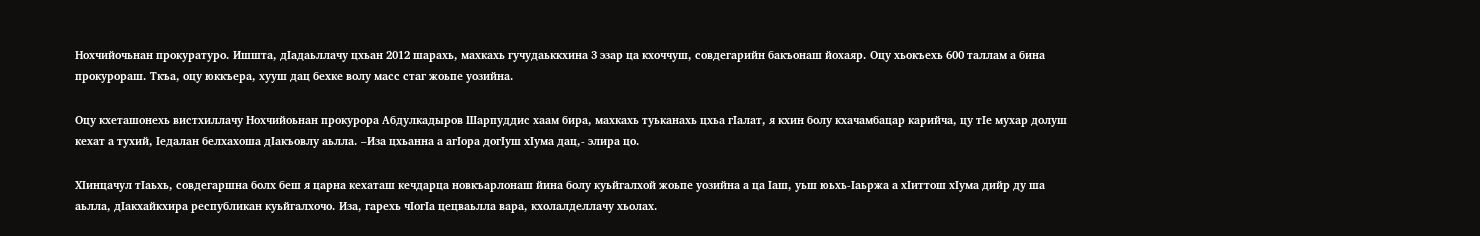Нохчийочьнан прокуратуро. Ишшта, дIадаьллачу цхьан 2012 шарахь, махкахь гучудаьккхина 3 эзар ца кхоччуш, совдегарийн бакъонаш йохаяр. Оцу хьокъехь 600 таллам а бина прокурораш. Ткъа, оцу юккъера, хууш дац бехке волу масс стаг жоьпе уозийна.

Оцу кхеташонехь вистхиллачу Нохчийоьнан прокурора Абдулкадыров Шарпуддис хаам бира, махкахь туьканахь цхьа гIалат, я кхин болу кхачамбацар карийча, цу тIе мухар долуш кехат а тухий, Iедалан белхахоша дIакъовлу аьлла. –Иза цхьанна а агIора догIуш хIума дац,- элира цо.

ХIинцачул тIаьхь, совдегаршна болх беш я царна кехаташ кечдарца новкъарлонаш йина болу куьйгалхой жоьпе уозийна а ца Iаш, уьш юьхь-Iаьржа а хIиттош хIума дийр ду ша аьлла, дIакхайкхира республикан куьйгалхочо. Иза, гарехь чIогIа цецваьлла вара, кхолалделлачу хьолах.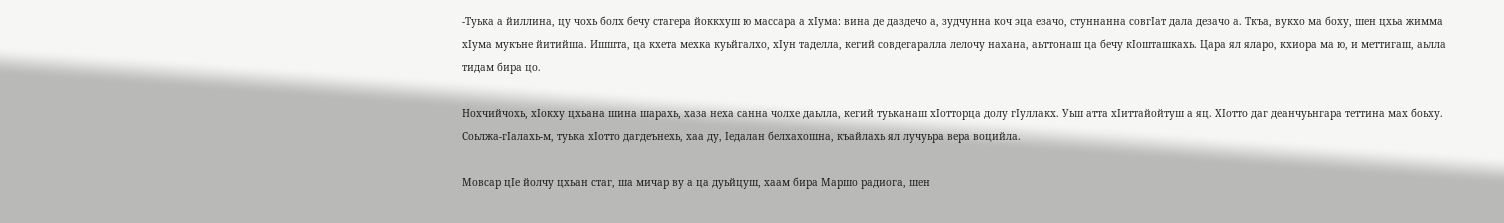-Туька а йиллина, цу чохь болх бечу стагера йоккхуш ю массара а хIума: вина де даздечо а, зудчунна коч эца езачо, стуннанна совгIат дала дезачо а. Ткъа, вукхо ма боху, шен цхьа жимма хIума мукъне йитийша. Ишшта, ца кхета мехка куьйгалхо, хIун таделла, кегий совдегаралла лелочу нахана, аьттонаш ца бечу кIошташкахь. Цара ял яларо, кхиора ма ю, и меттигаш, аьлла тидам бира цо.

Нохчийчохь, хIокху цхьана шина шарахь, хаза неха санна чолхе даьлла, кегий туьканаш хIотторца долу гIуллакх. Уьш атта хIиттайойтуш а яц. ХIотто даг деанчуьнгара теттина мах боьху. Соьлжа-гIалахь-м, туька хIотто дагдеънехь, хаа ду, Iедалан белхахошна, къайлахь ял лучуьра вера воцийла.

Мовсар цIе йолчу цхьан стаг, ша мичар ву а ца дуьйцуш, хаам бира Маршо радиога, шен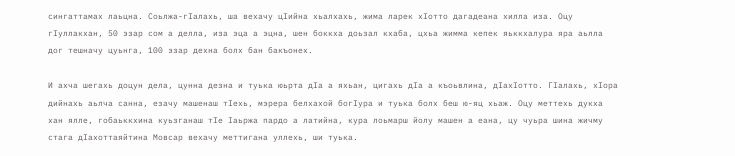сингаттамах лаьцна. Соьлжа-гIалахь, ша вехачу цIийна хьалхахь, жима ларек хIотто дагадеана хилла иза. Оцу гIуллакхан, 50 эзар сом а делла, иза эца а эцна, шен боккха доьзал кхаба, цхьа жимма кепек яьккхалура яра аьлла дог тешначу цуьнга, 100 эзар дехна болх бан бакъонех.

И ахча шегахь доцун дела, цунна дезна и туька юьрта дIа а яхьан, цигахь дIа а къоьвлина, дIахIотто. ГIалахь, хIора дийнахь аьлча санна, езачу машенаш тIехь, мэрера белхахой богIура и туька болх беш ю-яц хьаж. Оцу меттехь дукха хан ялле, гобаьккхина куьзганаш тIе Iаьржа пардо а латийна, кура лоьмарш йолу машен а еана, цу чуьра шина жичму стага дIахоттаяйтина Мовсар вехачу меттигана уллехь, ши туька.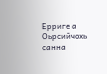Ерриге а Оьрсийчохь санна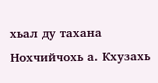хьал ду тахана Нохчийчохь а. Кхузахь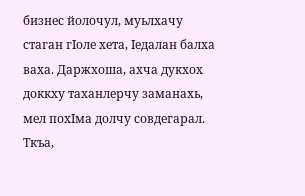бизнес йолочул, муьлхачу стаган гIоле хета, Iедалан балха ваха. Даржхоша, ахча дукхох доккху таханлерчу заманахь, мел похIма долчу совдегарал. Ткъа,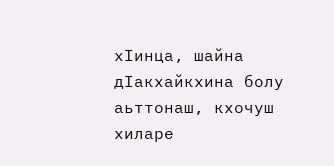хIинца, шайна дIакхайкхина болу аьттонаш, кхочуш хиларе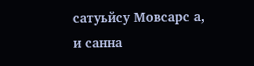сатуьйсу Мовсарс а, и санна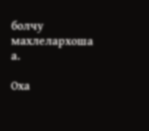болчу махлелархоша а.

Оха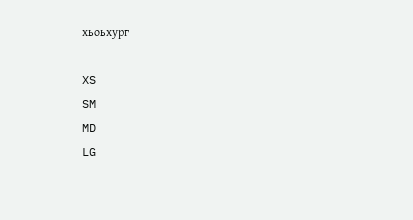хьоьхург

XS
SM
MD
LG